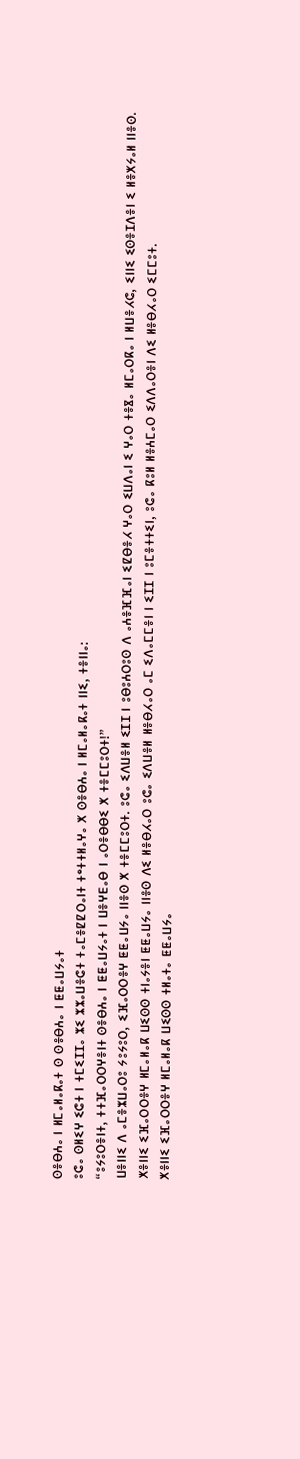ⵙⴻⴱⵄⴰ ⵏ ⵍⵎⴰⵍⴰⴽⴰⵜ ⵙ ⵙⴻⴱⵄⴰ ⵏ ⵟⵟⴰⵡⵢⴰⵜ
ⵓⵛⴰ ⵙⵍⵉⵖ ⵉⵛⵜ ⵏ ⵜⵎⵉⵊⵊⴰ ⵣⵉ ⵣⵣⴰⵡⴻⵛⵜ ⵜⴰⵎⴻⵇⵇⵔⴰⵏⵜ ⵜᵉⵜⵜⵍⴰⵖⴰ ⵅ ⵙⴻⴱⵄⴰ ⵏ ⵍⵎⴰⵍⴰⴽⴰⵜ ⵏⵏⵉ, ⵜⴻⵏⵏⴰ:
“ⵓⵢⵓⵔⴻⵏⵜ, ⵜⵜⴼⴰⵔⵔⵖⴻⵏⵜ ⵙⴻⴱⵄⴰ ⵏ ⵟⵟⴰⵡⵢⴰⵜ ⵏ ⵡⴻⵖⴹⴰⴱ ⵏ ⴰⵔⴻⴱⴱⵉ ⵅ ⵜⴻⵎⵎⵓⵔⵜ!”
ⵡⴻⵏⵏⵉ ⴷ ⴰⵎⴻⵣⵡⴰⵔⵓ ⵢⵓⵢⵓⵔ, ⵉⴼⴰⵔⵔⴻⵖ ⵟⵟⴰⵡⵢⴰ ⵏⵏⴻⵙ ⵅ ⵜⴻⵎⵎⵓⵔⵜ. ⵓⵛⴰ ⵉⴷⵡⴻⵍ ⵉⵊⵊ ⵏ ⵓⴱⵓⵄⵔⵓⵙ ⴷ ⴰⵄⴻⴼⴼⴰⵏ ⵉⵇⴱⴻⵃ ⵖⴰⵔ ⵉⵡⴷⴰⵏ ⵉ ⵖⴰⵔ ⵜⴻⴵⴰ ⵍⵎⴰⵔⴽⴰ ⵏ ⵍⵡⴻⵃⵛ, ⵉⵏⵏⵉ ⵉⵙⴻⵊⴷⴻⵏ ⵉ ⵍⴻⵅⵢⴰⵍ ⵏⵏⴻⵙ.
ⵅⴻⵏⵏⵉ ⵉⴼⴰⵔⵔⴻⵖ ⵍⵎⴰⵍⴰⴽ ⵡⵉⵙⵙ ⵜⵏⴰⵢⴻⵏ ⵟⵟⴰⵡⵢⴰ ⵏⵏⴻⵙ ⴷⵉ ⵍⴻⴱⵃⴰⵔ ⵓⵛⴰ ⵉⴷⵡⴻⵍ ⵍⴻⴱⵃⴰⵔ ⴰⵎ ⵉⴷⴰⵎⵎⴻⵏ ⵏ ⵉⵊⵊ ⵏ ⵓⵎⴻⵜⵜⵉⵏ, ⵓⵛⴰ ⴽⵓⵍ ⵍⴻⵄⵎⴰⵔ ⵉⴷⴷⴰⵔⴻⵏ ⴷⵉ ⵍⴻⴱⵃⴰⵔ ⵉⵎⵎⵓⵜ.
ⵅⴻⵏⵏⵉ ⵉⴼⴰⵔⵔⴻⵖ ⵍⵎⴰⵍⴰⴽ ⵡⵉⵙⵙ ⵜⵍⴰⵜⴰ ⵟⵟⴰⵡⵢⴰ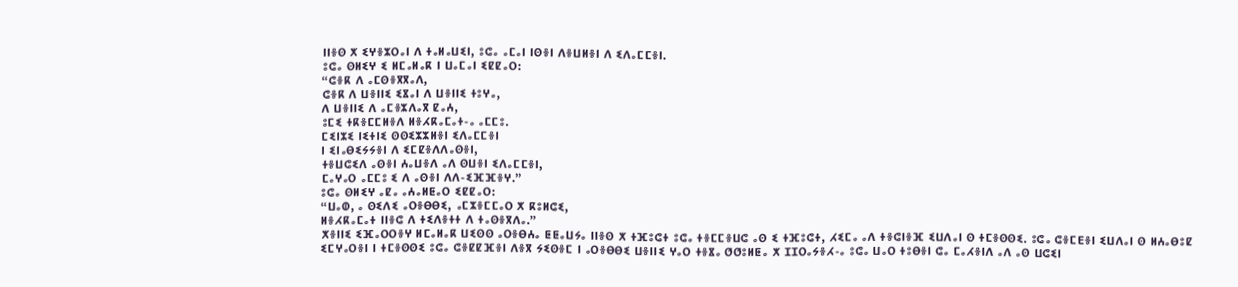ⵏⵏⴻⵙ ⵅ ⵉⵖⴻⵣⵔⴰⵏ ⴷ ⵜⴰⵍⴰⵡⵉⵏ, ⵓⵛⴰ ⴰⵎⴰⵏ ⵏⵙⴻⵏ ⴷⴻⵡⵍⴻⵏ ⴷ ⵉⴷⴰⵎⵎⴻⵏ.
ⵓⵛⴰ ⵙⵍⵉⵖ ⵉ ⵍⵎⴰⵍⴰⴽ ⵏ ⵡⴰⵎⴰⵏ ⵉⵇⵇⴰⵔ:
“ⵛⴻⴽ ⴷ ⴰⵎⵙⴻⴳⴳⴰⴷ,
ⵛⴻⴽ ⴷ ⵡⴻⵏⵏⵉ ⵉⴵⴰⵏ ⴷ ⵡⴻⵏⵏⵉ ⵜⵓⵖⴰ,
ⴷ ⵡⴻⵏⵏⵉ ⴷ ⴰⵎⴻⵣⴷⴰⴳ ⵇⴰⵄ,
ⵓⵎⵉ ⵜⴽⴻⵎⵎⵍⴻⴷ ⵍⴻⵃⴽⴰⵎⴰⵜ-ⴰ ⴰⵎⵎⵓ.
ⵎⵉⵏⵣⵉ ⵏⵉⵜⵏⵉ ⵙⵙⵉⵣⵣⵍⴻⵏ ⵉⴷⴰⵎⵎⴻⵏ
ⵏ ⵉⵏⴰⴱⵉⵢⵢⴻⵏ ⴷ ⵉⵎⵇⴻⴷⴷⴰⵙⴻⵏ,
ⵜⴻⵡⵛⵉⴷ ⴰⵙⴻⵏ ⵄⴰⵡⴻⴷ ⴰⴷ ⵙⵡⴻⵏ ⵉⴷⴰⵎⵎⴻⵏ,
ⵎⴰⵖⴰⵔ ⴰⵎⵎⵓ ⵉ ⴷ ⴰⵙⴻⵏ ⴷⴷ-ⵉⴼⴼⴻⵖ.”
ⵓⵛⴰ ⵙⵍⵉⵖ ⴰⵇⴰ ⴰⵄⴰⵍⵟⴰⵔ ⵉⵇⵇⴰⵔ:
“ⵡⴰⵀ, ⴰ ⵙⵉⴷⵉ ⴰⵔⴻⴱⴱⵉ, ⴰⵎⵣⴻⵎⵎⴰⵔ ⵅ ⴽⵓⵍⵛⵉ,
ⵍⴻⵃⴽⴰⵎⴰⵜ ⵏⵏⴻⵛ ⴷ ⵜⵉⴷⴻⵜⵜ ⴷ ⵜⴰⵙⴻⴳⴷⴰ.”
ⵅⴻⵏⵏⵉ ⵉⴼⴰⵔⵔⴻⵖ ⵍⵎⴰⵍⴰⴽ ⵡⵉⵙⵙ ⴰⵔⴻⴱⵄⴰ ⵟⵟⴰⵡⵢⴰ ⵏⵏⴻⵙ ⵅ ⵜⴼⵓⵛⵜ ⵓⵛⴰ ⵜⴻⵎⵎⴻⵡⵛ ⴰⵙ ⵉ ⵜⴼⵓⵛⵜ, ⵃⵉⵎⴰ ⴰⴷ ⵜⴻⵛⵏⴻⴼ ⵉⵡⴷⴰⵏ ⵙ ⵜⵎⴻⵙⵙⵉ. ⵓⵛⴰ ⵛⴻⵎⴹⴻⵏ ⵉⵡⴷⴰⵏ ⵙ ⵍⵄⴰⴱⵓⵇ ⵉⵎⵖⴰⵔⴻⵏ ⵏ ⵜⵎⴻⵙⵙⵉ ⵓⵛⴰ ⵛⴻⵇⵇⴼⴻⵏ ⴷⴻⴳ ⵢⵉⵙⴻⵎ ⵏ ⴰⵔⴻⴱⴱⵉ ⵡⴻⵏⵏⵉ ⵖⴰⵔ ⵜⴻⴵⴰ ⵚⵚⵓⵍⵟⴰ ⵅ ⵊⵊⵔⴰⵢⴻⵃ-ⴰ ⵓⵛⴰ ⵡⴰⵔ ⵜⵓⴱⴻⵏ ⵛⴰ ⵎⴰⵃⴻⵏⴷ ⴰⴷ ⴰⵙ ⵡⵛⵉⵏ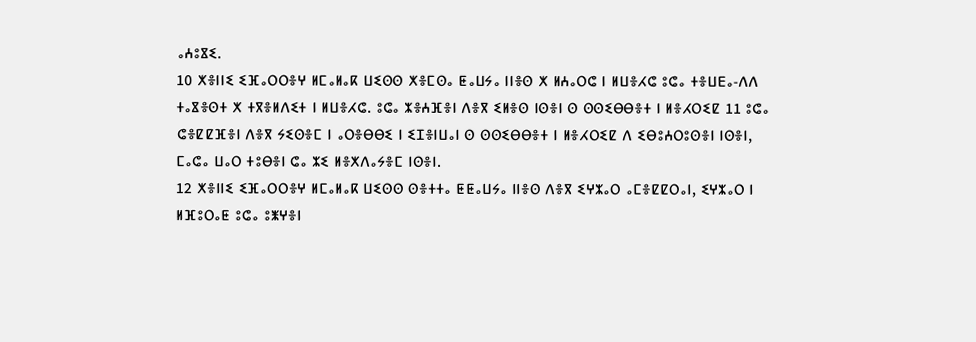ⴰⵄⵓⴵⵉ.
10 ⵅⴻⵏⵏⵉ ⵉⴼⴰⵔⵔⴻⵖ ⵍⵎⴰⵍⴰⴽ ⵡⵉⵙⵙ ⵅⴻⵎⵙⴰ ⵟⴰⵡⵢⴰ ⵏⵏⴻⵙ ⵅ ⵍⵄⴰⵔⵛ ⵏ ⵍⵡⴻⵃⵛ ⵓⵛⴰ ⵜⴻⵡⴹⴰ-ⴷⴷ ⵜⴰⴵⴻⵙⵜ ⵅ ⵜⴳⴻⵍⴷⵉⵜ ⵏ ⵍⵡⴻⵃⵛ. ⵓⵛⴰ ⵣⴻⵄⴼⴻⵏ ⴷⴻⴳ ⵉⵍⴻⵙ ⵏⵙⴻⵏ ⵙ ⵙⵙⵉⴱⴱⴻⵜ ⵏ ⵍⴻⵃⵔⵉⵇ 11 ⵓⵛⴰ ⵛⴻⵇⵇⴼⴻⵏ ⴷⴻⴳ ⵢⵉⵙⴻⵎ ⵏ ⴰⵔⴻⴱⴱⵉ ⵏ ⵉⵊⴻⵏⵡⴰⵏ ⵙ ⵙⵙⵉⴱⴱⴻⵜ ⵏ ⵍⴻⵃⵔⵉⵇ ⴷ ⵉⴱⵓⵄⵔⵓⵙⴻⵏ ⵏⵙⴻⵏ, ⵎⴰⵛⴰ ⵡⴰⵔ ⵜⵓⴱⴻⵏ ⵛⴰ ⵣⵉ ⵍⴻⵅⴷⴰⵢⴻⵎ ⵏⵙⴻⵏ.
12 ⵅⴻⵏⵏⵉ ⵉⴼⴰⵔⵔⴻⵖ ⵍⵎⴰⵍⴰⴽ ⵡⵉⵙⵙ ⵙⴻⵜⵜⴰ ⵟⵟⴰⵡⵢⴰ ⵏⵏⴻⵙ ⴷⴻⴳ ⵉⵖⵣⴰⵔ ⴰⵎⴻⵇⵇⵔⴰⵏ, ⵉⵖⵣⴰⵔ ⵏ ⵍⴼⵓⵔⴰⵟ ⵓⵛⴰ ⵓⵥⵖⴻⵏ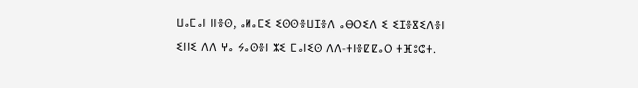ⵡⴰⵎⴰⵏ ⵏⵏⴻⵙ, ⴰⵍⴰⵎⵉ ⵉⵙⵙⴻⵡⵊⴻⴷ ⴰⴱⵔⵉⴷ ⵉ ⵉⵊⴻⴵⵉⴷⴻⵏ ⵉⵏⵏⵉ ⴷⴷ ⵖⴰ ⵢⴰⵙⴻⵏ ⵣⵉ ⵎⴰⵏⵉⵙ ⴷⴷ-ⵜⵏⴻⵇⵇⴰⵔ ⵜⴼⵓⵛⵜ.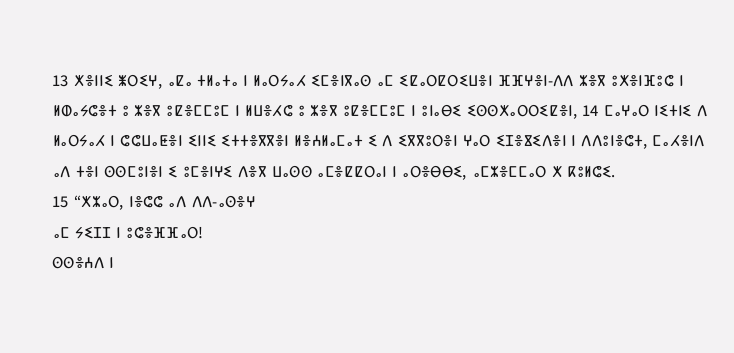13 ⵅⴻⵏⵏⵉ ⵥⵔⵉⵖ, ⴰⵇⴰ ⵜⵍⴰⵜⴰ ⵏ ⵍⴰⵔⵢⴰⵃ ⵉⵎⴻⵏⴳⴰⵙ ⴰⵎ ⵉⵇⴰⵔⵇⵔⵉⵡⴻⵏ ⴼⴼⵖⴻⵏ-ⴷⴷ ⵣⴻⴳ ⵓⵅⴻⵏⴼⵓⵛ ⵏ ⵍⵀⴰⵢⵛⴻⵜ ⵓ ⵣⴻⴳ ⵓⵇⴻⵎⵎⵓⵎ ⵏ ⵍⵡⴻⵃⵛ ⵓ ⵣⴻⴳ ⵓⵇⴻⵎⵎⵓⵎ ⵏ ⵓⵏⴰⴱⵉ ⵉⵙⵙⵅⴰⵔⵔⵉⵇⴻⵏ, 14 ⵎⴰⵖⴰⵔ ⵏⵉⵜⵏⵉ ⴷ ⵍⴰⵔⵢⴰⵃ ⵏ ⵛⵛⵡⴰⵟⴻⵏ ⵉⵏⵏⵉ ⵉⵜⵜⴻⴳⴳⴻⵏ ⵍⴻⵄⵍⴰⵎⴰⵜ ⵉ ⴷ ⵉⴳⴳⵓⵔⴻⵏ ⵖⴰⵔ ⵉⵊⴻⴵⵉⴷⴻⵏ ⵏ ⴷⴷⵓⵏⴻⵛⵜ, ⵎⴰⵃⴻⵏⴷ ⴰⴷ ⵜⴻⵏ ⵙⵙⵎⵓⵏⴻⵏ ⵉ ⵓⵎⴻⵏⵖⵉ ⴷⴻⴳ ⵡⴰⵙⵙ ⴰⵎⴻⵇⵇⵔⴰⵏ ⵏ ⴰⵔⴻⴱⴱⵉ, ⴰⵎⵣⴻⵎⵎⴰⵔ ⵅ ⴽⵓⵍⵛⵉ.
15 “ⵅⵣⴰⵔ, ⵏⴻⵛⵛ ⴰⴷ ⴷⴷ-ⴰⵙⴻⵖ
ⴰⵎ ⵢⵉⵊⵊ ⵏ ⵓⵛⴻⴼⴼⴰⵔ!
ⵙⵙⴻⵄⴷ ⵏ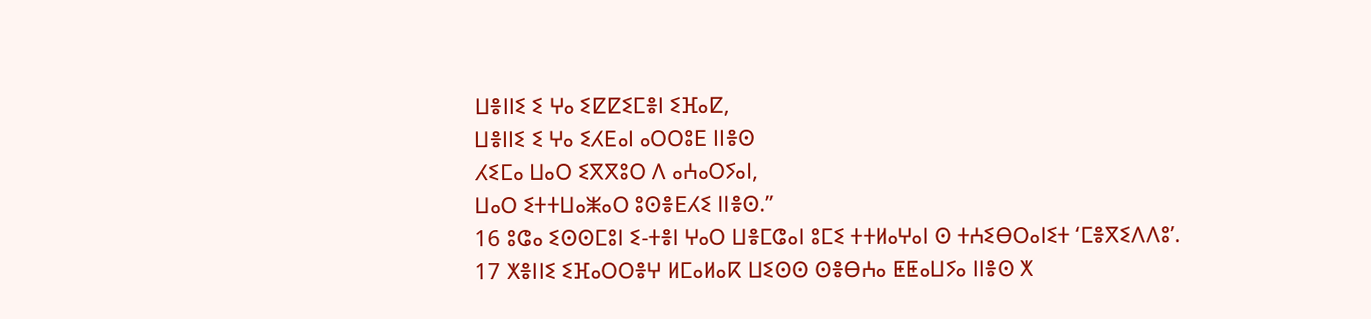ⵡⴻⵏⵏⵉ ⵉ ⵖⴰ ⵉⵇⵇⵉⵎⴻⵏ ⵉⴼⴰⵇ,
ⵡⴻⵏⵏⵉ ⵉ ⵖⴰ ⵉⵃⴹⴰⵏ ⴰⵔⵔⵓⴹ ⵏⵏⴻⵙ
ⵃⵉⵎⴰ ⵡⴰⵔ ⵉⴳⴳⵓⵔ ⴷ ⴰⵄⴰⵔⵢⴰⵏ,
ⵡⴰⵔ ⵉⵜⵜⵡⴰⵥⴰⵔ ⵓⵙⴻⴹⵃⵉ ⵏⵏⴻⵙ.”
16 ⵓⵛⴰ ⵉⵙⵙⵎⵓⵏ ⵉ-ⵜⴻⵏ ⵖⴰⵔ ⵡⴻⵎⵛⴰⵏ ⵓⵎⵉ ⵜⵜⵍⴰⵖⴰⵏ ⵙ ⵜⵄⵉⴱⵔⴰⵏⵉⵜ ‘ⵎⴻⴳⵉⴷⴷⵓ’.
17 ⵅⴻⵏⵏⵉ ⵉⴼⴰⵔⵔⴻⵖ ⵍⵎⴰⵍⴰⴽ ⵡⵉⵙⵙ ⵙⴻⴱⵄⴰ ⵟⵟⴰⵡⵢⴰ ⵏⵏⴻⵙ ⵅ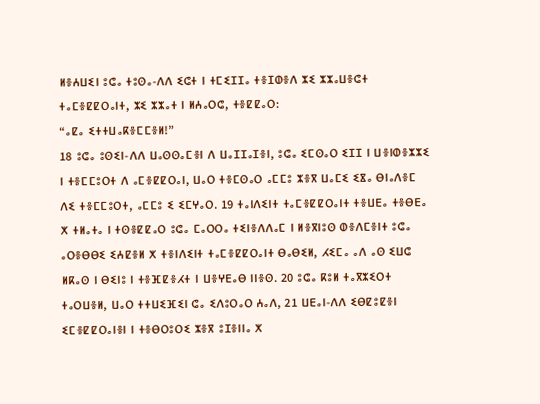ⵍⴻⵄⵡⵉⵏ ⵓⵛⴰ ⵜⵓⵙⴰ-ⴷⴷ ⵉⵛⵜ ⵏ ⵜⵎⵉⵊⵊⴰ ⵜⴻⵊⵀⴻⴷ ⵣⵉ ⵣⵣⴰⵡⴻⵛⵜ ⵜⴰⵎⴻⵇⵇⵔⴰⵏⵜ, ⵣⵉ ⵣⵣⴰⵜ ⵏ ⵍⵄⴰⵔⵛ, ⵜⴻⵇⵇⴰⵔ:
“ⴰⵇⴰ ⵉⵜⵜⵡⴰⴽⴻⵎⵎⴻⵍ!”
18 ⵓⵛⴰ ⵓⵙⵉⵏ-ⴷⴷ ⵡⴰⵙⵙⴰⵎⴻⵏ ⴷ ⵡⴰⵊⵊⴰⵊⴻⵏ, ⵓⵛⴰ ⵉⵎⵙⴰⵔ ⵉⵊⵊ ⵏ ⵡⴻⵏⵀⴻⵣⵣⵉ ⵏ ⵜⴻⵎⵎⵓⵔⵜ ⴷ ⴰⵎⴻⵇⵇⵔⴰⵏ, ⵡⴰⵔ ⵜⴻⵎⵙⴰⵔ ⴰⵎⵎⵓ ⵣⴻⴳ ⵡⴰⵎⵉ ⵉⴵⴰ ⴱⵏⴰⴷⴻⵎ ⴷⵉ ⵜⴻⵎⵎⵓⵔⵜ, ⴰⵎⵎⵓ ⵉ ⵉⵎⵖⴰⵔ. 19 ⵜⴰⵏⴷⵉⵏⵜ ⵜⴰⵎⴻⵇⵇⵔⴰⵏⵜ ⵜⴻⵡⴹⴰ ⵜⴻⴱⴹⴰ ⵅ ⵜⵍⴰⵜⴰ ⵏ ⵜⵙⴻⵇⵇⴰⵔ ⵓⵛⴰ ⵎⴰⵔⵔⴰ ⵜⵉⵏⴻⴷⴷⴰⵎ ⵏ ⵍⴻⴳⵏⵓⵙ ⵀⴻⴷⵎⴻⵏⵜ ⵓⵛⴰ ⴰⵔⴻⴱⴱⵉ ⵉⵄⵇⴻⵍ ⵅ ⵜⴻⵏⴷⵉⵏⵜ ⵜⴰⵎⴻⵇⵇⵔⴰⵏⵜ ⴱⴰⴱⵉⵍ, ⵃⵉⵎⴰ ⴰⴷ ⴰⵙ ⵉⵡⵛ ⵍⴽⴰⵙ ⵏ ⴱⵉⵏⵓ ⵏ ⵜⴻⴼⵇⴻⵃⵜ ⵏ ⵡⴻⵖⴹⴰⴱ ⵏⵏⴻⵙ. 20 ⵓⵛⴰ ⴽⵓⵍ ⵜⴰⴳⵣⵉⵔⵜ ⵜⴰⵔⵡⴻⵍ, ⵡⴰⵔ ⵜⵜⵡⵉⴼⵉⵏ ⵛⴰ ⵉⴷⵓⵔⴰⵔ ⵄⴰⴷ, 21 ⵡⴹⴰⵏ-ⴷⴷ ⵉⴱⵇⵓⵇⴻⵏ ⵉⵎⴻⵇⵇⵔⴰⵏⴻⵏ ⵏ ⵜⴻⴱⵔⵓⵔⵉ ⵣⴻⴳ ⵓⵊⴻⵏⵏⴰ ⵅ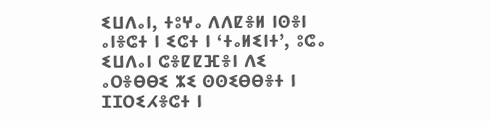ⵉⵡⴷⴰⵏ, ⵜⵓⵖⴰ ⴷⴷⵇⴻⵍ ⵏⵙⴻⵏ ⴰⵏⴻⵛⵜ ⵏ ⵉⵛⵜ ⵏ ‘ⵜⴰⵍⵉⵏⵜ’, ⵓⵛⴰ ⵉⵡⴷⴰⵏ ⵛⴻⵇⵇⴼⴻⵏ ⴷⵉ ⴰⵔⴻⴱⴱⵉ ⵣⵉ ⵙⵙⵉⴱⴱⴻⵜ ⵏ ⵊⵊⵔⵉⵃⴻⵛⵜ ⵏ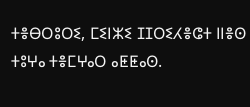ⵜⴻⴱⵔⵓⵔⵉ, ⵎⵉⵏⵣⵉ ⵊⵊⵔⵉⵃⴻⵛⵜ ⵏⵏⴻⵙ ⵜⵓⵖⴰ ⵜⴻⵎⵖⴰⵔ ⴰⵟⵟⴰⵙ.